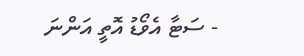- ސަޓާ އެވޯޑު އޮތީ އަންނަ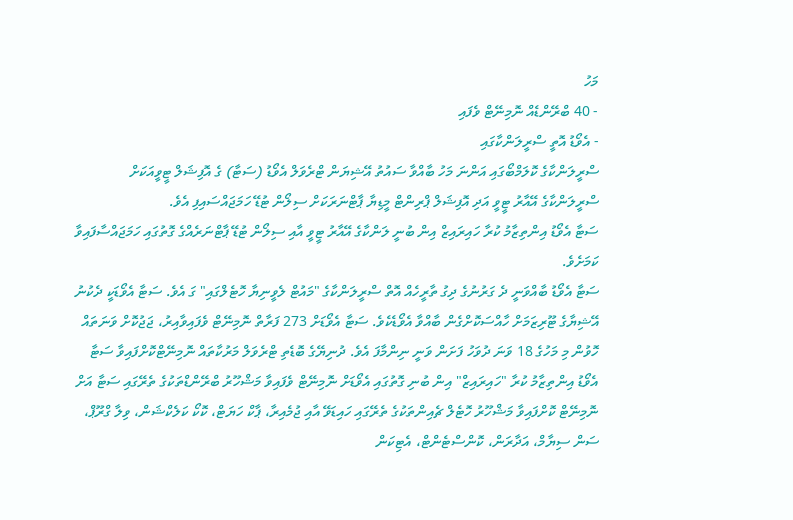މަހު
- 40 ބްރޭންޑެއް ނޮމިނޭޓް ވެފައި
- އެވޯޑު އޮތީ ސްރީލަންކާގައި
ސްރީލަންކާގެ ކޮލަމްބޯގައި އަންނަ މަހު ބާއްވާ ސައުތު އޭޝިޔަން ޓްރެވަލް އެވޯޑު (ސަޓާ) ގެ އޮފިޝަލް ޓީވީއަކަށް ސްރީލަންކާގެ އޭއާރު ޓީވީ އަދި އޮފިޝަލް ޕްރިންޓް މީޑިޔާ ޕާޓްނަރަކަށް ސިލޯން ޓުޑޭ ހަމަޖައްސައިފި އެވެ.
ސަޓާ އެވޯޑު އިންތިޒާމު ކުރާ ހައިރައިޒް އިން ބުނީ ލަންކާގެ އޭއާރު ޓީވީ އާއި ސިލޯން ޓުޑޭ ޕާޓްނަރެއްގެ ގޮތުގައި ހަމަޖައްސާފައިވާ ކަމަށެވެ.
ސަޓާ އެވޯޑު ބާއްވަނީ ދެ ގަރުނުގެ ދިގު ތާރީހެއް އޮތް ސްރީލަންކާގެ "މައުޓް ލެވީނިޔާ ހޮޓެލްގައި" ގަ އެވެ. ސަޓާ އެވޯޑަކީ ދެކުނު އޭޝިޔާގެ ޓޫރިޒަމަށް ހާއްސަކޮށްގެން ބާއްވާ އެވޯޑެކެވެ. ސަޓާ އެވޯޑަށް 273 ފަރާތް ނޮމިނޭޓް ވެފައިވާއިރު، ޖަޖުކޮށް ވަނަތައް ހޮވުން މި މަހުގެ 18 ވަނަ ދުވަހު ފަށަން ވަނީ ނިންމާފަ އެވެ. ދުނިޔޭގެ ބޮޑެތި ޓްރެވަލް މަރުކާތައް ނޮމިނޭޓްކޮށްފައިވާ ސަޓާ އެވޯޑު އިންތިޒާމު ކުރާ "ހައިރައިޒް" އިން ބުނި ގޮތުގައި އެވޯޑަށް ނޮމިނޭޓް ވެފައިވާ މަޝްހޫރު ބްރޭންޑްތަކުގެ ތެރޭގައި ސަޓާ އަށް ނޮމިނޭޓް ކޮށްފައިވާ މަޝްހޫރު ހޮޓެލް ޗެއިންތަކުގެ ތެރޭގައި ހައިޑަވޭ އާއި ޖުމެއިރާ، ޕާކް ހަޔަޓް، ކޮކޯ ކަލެކްޝަން، ވިލާ ގްރޫޕް، ސަން ސިޔާމް، އަދާރަން، ކޮންސްޓެންޓް، އެޓިކަން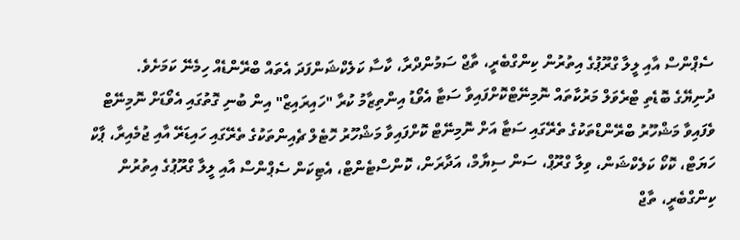ސެޕްންސް އާއި ލީލާ ގްރޫޕުގެ އިތުރުން ކިންގްބެރީ، ތާޖް ސަމުންދްރާ، ކާސާ ކަލެކްޝަންފަދަ އެތައް ބްރޭންޑެއް ހިމެނޭ ކަމަށެވެ.
ދުނިޔޭގެ ބޮޑެތި ޓްރެވަލް މަރުކާތައް ނޮމިނޭޓްކޮށްފައިވާ ސަޓާ އެވޯޑު އިންތިޒާމު ކުރާ "ހައިރައިޒް" އިން ބުނި ގޮތުގައި އެވޯޑަށް ނޮމިނޭޓް ވެފައިވާ މަޝްހޫރު ބްރޭންޑްތަކުގެ ތެރޭގައި ސަޓާ އަށް ނޮމިނޭޓް ކޮށްފައިވާ މަޝްހޫރު ހޮޓެލް ޗެއިންތަކުގެ ތެރޭގައި ހައިޑަރޭ އާއި ޖުމެއިރާ، ޕާކް ހަޔަޓް، ކޮކޯ ކަލެކްޝަން، ވިލާ ގްރޫޕް، ސަން ސިޔާމް، އަދާރަން، ކޮންސްޓެންޓް، އެޓިކަން ސެޕްންސް އާއި ލީލާ ގްރޫޕުގެ އިތުރުން ކިންގްބެރީ، ތާޖް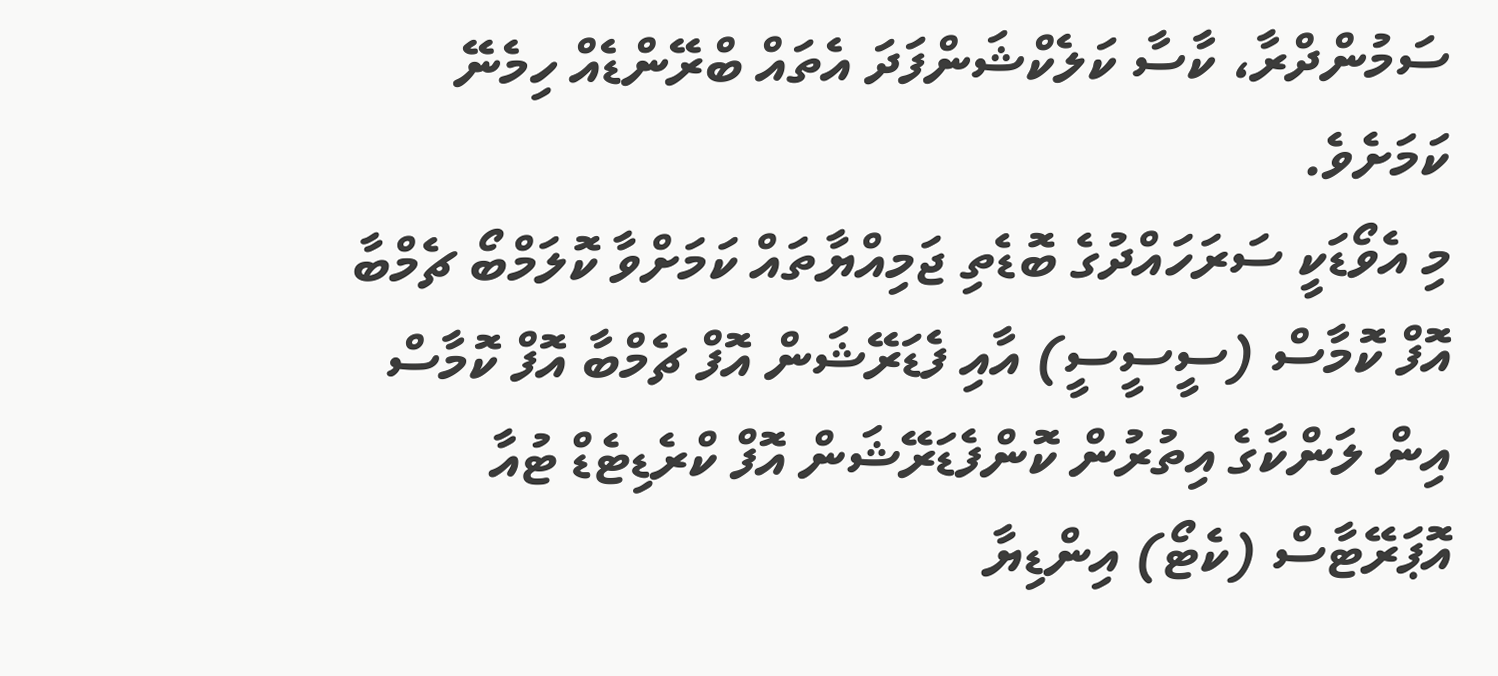ސަމުންދްރާ، ކާސާ ކަލެކްޝަންފަދަ އެތައް ބްރޭންޑެއް ހިމެނޭ ކަމަށެވެ.
މި އެވޯޑަކީ ސަރަހައްދުގެ ބޮޑެތި ޖަމިއްޔާތައް ކަމަށްވާ ކޮލަމްބޯ ޗެމްބާ އޮފް ކޮމާސް (ސީސީސީ) އާއި ފެޑަރޭޝަން އޮފް ޗެމްބާ އޮފް ކޮމާސް އިން ލަންކާގެ އިތުރުން ކޮންފެޑަރޭޝަން އޮފް ކްރެޑިޓެޑް ޓުއާ އޮޕަރޭޓާސް (ކެޓޯ) އިންޑިޔާ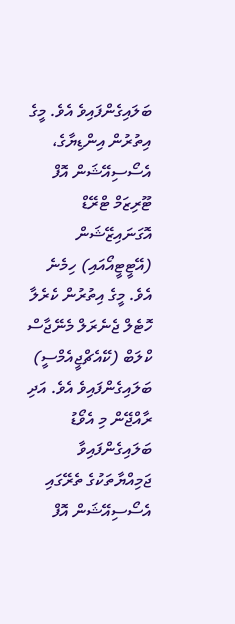ބަލައިގެންފައިވެ އެވެ. މީގެ އިތުރުން އިންޑިޔާގެ، އެސޯސިއޭޝަން އޮފް ޓޫރިޒަމް ޓްރޭޑް އޮގަނައިޒޭޝަން (އޭޓީޓީއޯއައި) ހިމެނެ އެވެ. މީގެ އިތުރުން ކެރެލާ ހޮޓެލް ޖެނެރަލް މެނޭޖާސް ކްލަބް (ކޭއެޗްޖީއެމްސީ) ބަލައިގެންފައިވެ އެވެ. އަދި ރާއްޖޭން މި އެވޯޑު ބަލައިގެންފައިވާ ޖަމިއްޔާތަކުގެ ތެރޭގައި އެސޯސިއޭޝަން އޮފް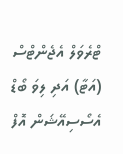ޓްރެވަލް އެޖެންޓްސް (އަޓާ) އަދި ލިވަ ބޯޑް އެސޯސިއޭޝަން އޮފް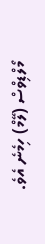މޯލްޑިވްސް (ލޭމް) ހިމެނެ އެވެ.